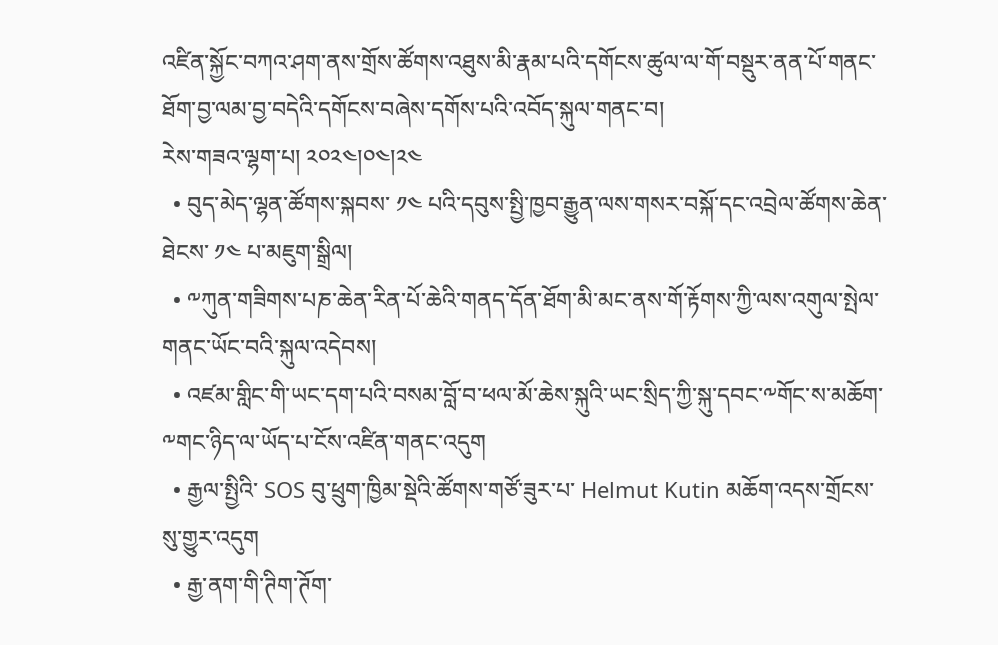འཛིན་སྐྱོང་བཀའ་ཤག་ནས་གྲོས་ཚོགས་འཐུས་མི་རྣམ་པའི་དགོངས་ཚུལ་ལ་གོ་བསྡུར་ནན་པོ་གནང་ཐོག་བྱ་ལམ་བྱ་བདེའི་དགོངས་བཞེས་དགོས་པའི་འབོད་སྐུལ་གནང་བ།
རེས་གཟའ་ལྷག་པ། ༢༠༢༤།༠༤།༢༤
  • བུད་མེད་ལྷན་ཚོགས་སྐབས་ ༡༤ པའི་དབུས་སྤྱི་ཁྱབ་རྒྱུན་ལས་གསར་བསྐོ་དང་འབྲེལ་ཚོགས་ཆེན་ཐེངས་ ༡༤ པ་མཇུག་སྒྲིལ།
  • ༸ཀུན་གཟིགས་པཎ་ཆེན་རིན་པོ་ཆེའི་གནད་དོན་ཐོག་མི་མང་ནས་གོ་རྟོགས་ཀྱི་ལས་འགུལ་སྤེལ་གནང་ཡོང་བའི་སྐུལ་འདེབས།
  • འཛམ་གླིང་གི་ཡང་དག་པའི་བསམ་བློ་བ་ཕལ་མོ་ཆེས་སྐུའི་ཡང་སྲིད་ཀྱི་སྐུ་དབང་༸གོང་ས་མཆོག་༸གང་ཉིད་ལ་ཡོད་པ་ངོས་འཛིན་གནང་འདུག
  • རྒྱལ་སྤྱིའི་ SOS བུ་ཕྲུག་ཁྱིམ་སྡེའི་ཚོགས་གཙོ་ཟུར་པ་ Helmut Kutin མཆོག་འདས་གྲོངས་སུ་གྱུར་འདུག
  • རྒྱ་ནག་གི་ཊིག་ཊོག་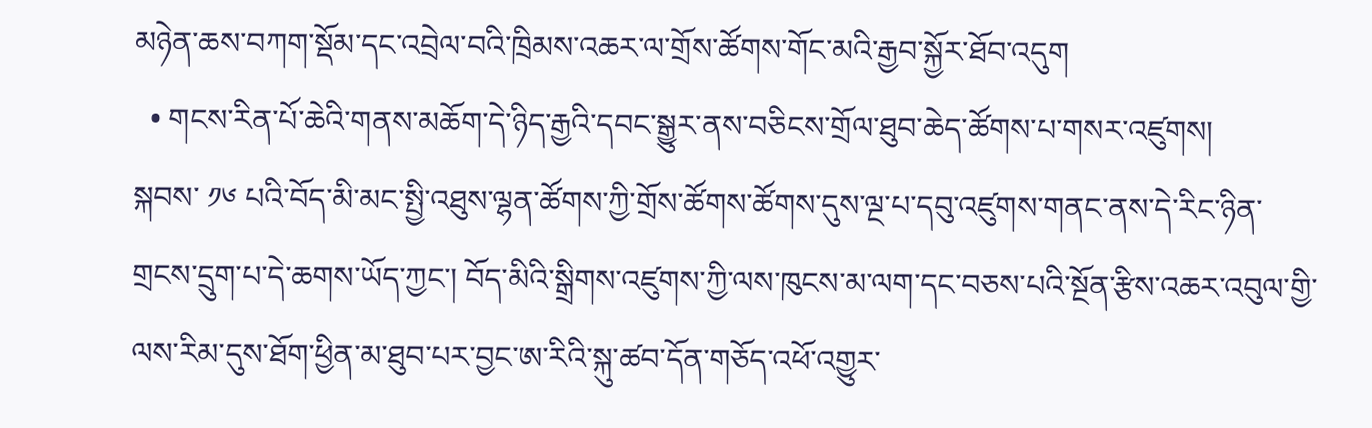མཉེན་ཆས་བཀག་སྡོམ་དང་འབྲེལ་བའི་ཁྲིམས་འཆར་ལ་གྲོས་ཚོགས་གོང་མའི་རྒྱབ་སྐྱོར་ཐོབ་འདུག
  • གངས་རིན་པོ་ཆེའི་གནས་མཆོག་དེ་ཉིད་རྒྱའི་དབང་སྒྱུར་ནས་བཅིངས་གྲོལ་ཐུབ་ཆེད་ཚོགས་པ་གསར་འཛུགས།
སྐབས་ ༡༦ པའི་བོད་མི་མང་སྤྱི་འཐུས་ལྷན་ཚོགས་ཀྱི་གྲོས་ཚོགས་ཚོགས་དུས་ལྔ་པ་དབུ་འཛུགས་གནང་ནས་དེ་རིང་ཉིན་གྲངས་དྲུག་པ་དེ་ཆགས་ཡོད་ཀྱང་། བོད་མིའི་སྒྲིགས་འཛུགས་ཀྱི་ལས་ཁུངས་མ་ལག་དང་བཅས་པའི་སྔོན་རྩིས་འཆར་འབུལ་གྱི་ལས་རིམ་དུས་ཐོག་ཕྱིན་མ་ཐུབ་པར་བྱང་ཨ་རིའི་སྐུ་ཚབ་དོན་གཅོད་འཕོ་འགྱུར་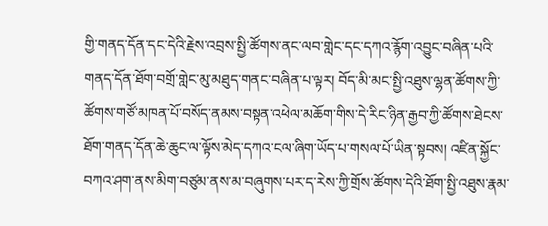གྱི་གནད་དོན་དང་དེའི་རྗེས་འབྲས་སྤྱི་ཚོགས་ནང་ལབ་གླེང་དང་དཀའ་རྙོག་འབྱུང་བཞིན་པའི་གནད་དོན་ཐོག་བགྲོ་གླེང་མུ་མཐུད་གནང་བཞིན་པ་ལྟར། བོད་མི་མང་སྤྱི་འཐུས་ལྷན་ཚོགས་ཀྱི་ཚོགས་གཙོ་མཁན་པོ་བསོད་ནམས་བསྟན་འཕེལ་མཆོག་གིས་དེ་རིང་ཉིན་རྒྱབ་ཀྱི་ཚོགས་ཐེངས་ཐོག་གནད་དོན་ཆེ་ཆུང་ལ་ལྟོས་མེད་དཀའ་ངལ་ཞིག་ཡོད་པ་གསལ་པོ་ཡིན་སྟབས། འཛིན་སྐྱོང་བཀའ་ཤག་ནས་མིག་བཙུམ་ནས་མ་བཞུགས་པར་ད་རེས་ཀྱི་གྲོས་ཚོགས་དེའི་ཐོག་སྤྱི་འཐུས་རྣམ་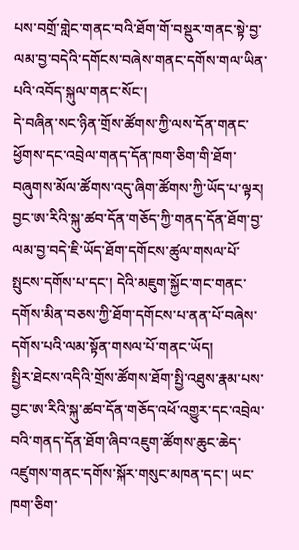པས་བགྲོ་གླེང་གནང་བའི་ཐོག་གོ་བསྡུར་གནང་སྟེ་བྱ་ལམ་བྱ་བདེའི་དགོངས་བཞེས་གནང་དགོས་གལ་ཡིན་པའི་འབོད་སྐུལ་གནང་སོང་།
དེ་བཞིན་སང་ཉིན་གྲོས་ཚོགས་ཀྱི་ལས་དོན་གནང་ཕྱོགས་དང་འབྲེལ་གནད་དོན་ཁག་ཅིག་གི་ཐོག་བཞུགས་མོལ་ཚོགས་འདུ་ཞིག་ཚོགས་ཀྱི་ཡོད་པ་ལྟར། བྱང་ཨ་རིའི་སྐུ་ཚབ་དོན་གཅོད་ཀྱི་གནད་དོན་ཐོག་བྱ་ལམ་བྱ་བདེ་ཇི་ཡོད་ཐོག་དགོངས་ཚུལ་གསལ་པོ་སྤུངས་དགོས་པ་དང་། དེའི་མཇུག་སྐྱོང་གང་གནང་དགོས་མིན་བཅས་ཀྱི་ཐོག་དགོངས་པ་ནན་པོ་བཞེས་དགོས་པའི་ལམ་སྟོན་གསལ་པོ་གནང་ཡོད།
སྤྱིར་ཐེངས་འདིའི་གྲོས་ཚོགས་ཐོག་སྤྱི་འཐུས་རྣམ་པས་བྱང་ཨ་རིའི་སྐུ་ཚབ་དོན་གཅོད་འཕོ་འགྱུར་དང་འབྲེལ་བའི་གནད་དོན་ཐོག་ཞིབ་འཇུག་ཚོགས་ཆུང་ཆེད་འཛུགས་གནང་དགོས་སྐོར་གསུང་མཁན་དང་། ཡང་ཁག་ཅིག་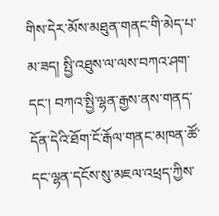གིས་དེར་མོས་མཐུན་གནང་གི་མེད་པ་མ་ཟད། སྤྱི་འཐུས་ལ་ལས་བཀའ་ཤག་དང་། བཀའ་སྤྱི་ལྷན་རྒྱས་ནས་གནད་དོན་དེའི་ཐོག་ངོ་རྒོལ་གནང་མཁན་ཚོ་དང་ལྷན་དངོས་སུ་མཇལ་འཕྲད་ཀྱིས་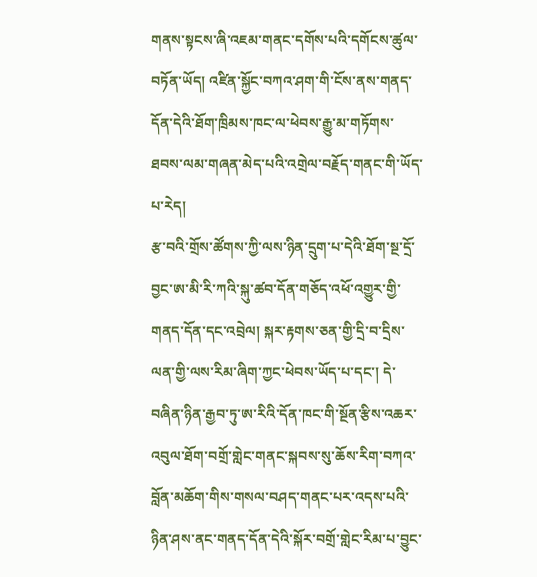གནས་སྟངས་ཞི་འཇམ་གནང་དགོས་པའི་དགོངས་ཚུལ་བཏོན་ཡོད། འཛིན་སྐྱོང་བཀའ་ཤག་གི་ངོས་ནས་གནད་དོན་དེའི་ཐོག་ཁྲིམས་ཁང་ལ་ཕེབས་རྒྱུ་མ་གཏོགས་ཐབས་ལམ་གཞན་མེད་པའི་འགྲེལ་བརྗོད་གནང་གི་ཡོད་པ་རེད།
རྩ་བའི་གྲོས་ཚོགས་ཀྱི་ལས་ཉིན་དྲུག་པ་དེའི་ཐོག་སྔ་དྲོ་བྱང་ཨ་མི་རི་ཀའི་སྐུ་ཚབ་དོན་གཅོད་འཕོ་འགྱུར་གྱི་གནད་དོན་དང་འབྲེལ། སྐར་རྟགས་ཅན་གྱི་དྲི་བ་དྲིས་ལན་གྱི་ལས་རིམ་ཞིག་ཀྱང་ཕེབས་ཡོད་པ་དང་། དེ་བཞིན་ཉིན་རྒྱབ་ཏུ་ཨ་རིའི་དོན་ཁང་གི་སྔོན་རྩིས་འཆར་འབུལ་ཐོག་བགྲོ་གླེང་གནང་སྐབས་སུ་ཆོས་རིག་བཀའ་བློན་མཆོག་གིས་གསལ་བཤད་གནང་པར་འདས་པའི་ཉིན་ཤས་ནང་གནད་དོན་དེའི་སྐོར་བགྲོ་གླེང་རིམ་པ་བྱུང་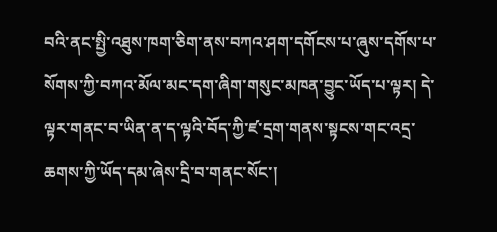བའི་ནང་སྤྱི་འཐུས་ཁག་ཅིག་ནས་བཀའ་ཤག་དགོངས་པ་ཞུས་དགོས་པ་སོགས་ཀྱི་བཀའ་མོལ་མང་དག་ཞིག་གསུང་མཁན་བྱུང་ཡོད་པ་ལྟར། དེ་ལྟར་གནང་བ་ཡིན་ན་ད་ལྟའི་བོད་ཀྱི་ཛ་དྲག་གནས་སྟངས་གང་འདྲ་ཆགས་ཀྱི་ཡོད་དམ་ཞེས་དྲི་བ་གནང་སོང་།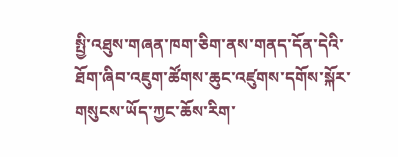སྤྱི་འཐུས་གཞན་ཁག་ཅིག་ནས་གནད་དོན་དེའི་ཐོག་ཞིབ་འཇུག་ཚོགས་ཆུང་འཛུགས་དགོས་སྐོར་གསུངས་ཡོད་ཀྱང་ཆོས་རིག་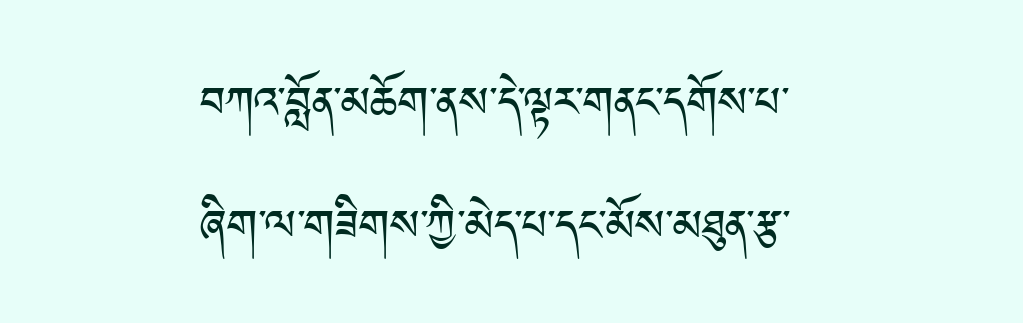བཀའ་བློན་མཆོག་ནས་དེ་ལྟར་གནང་དགོས་པ་ཞིག་ལ་གཟིགས་ཀྱི་མེད་པ་དང་མོས་མཐུན་རྩ་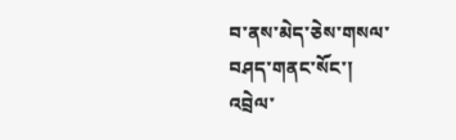བ་ནས་མེད་ཅེས་གསལ་བཤད་གནང་སོང་།
འབྲེལ་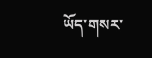ཡོད་གསར་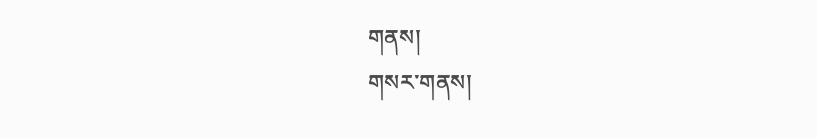གནས།
གསར་གནས།